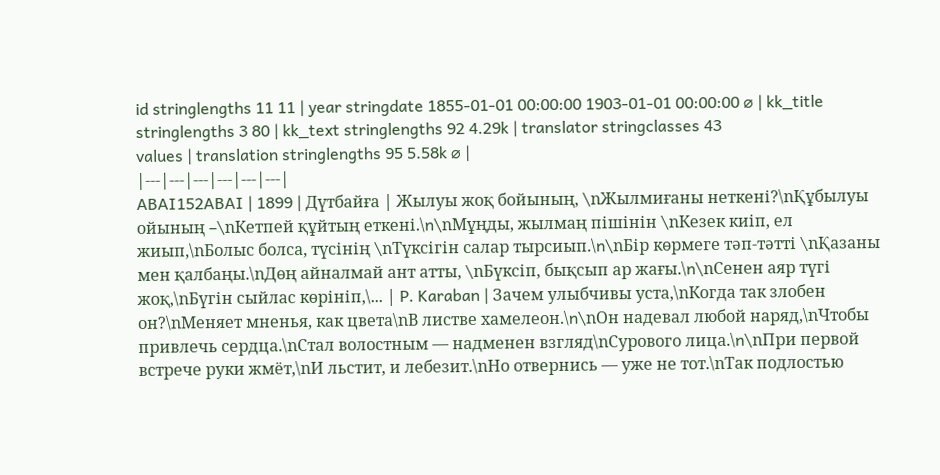id stringlengths 11 11 | year stringdate 1855-01-01 00:00:00 1903-01-01 00:00:00 ⌀ | kk_title stringlengths 3 80 | kk_text stringlengths 92 4.29k | translator stringclasses 43
values | translation stringlengths 95 5.58k ⌀ |
|---|---|---|---|---|---|
ABAI152ABAI | 1899 | Дүтбайға | Жылуы жоқ бойының, \nЖылмиғаны неткені?\nҚұбылуы ойының –\nКетпей құйтың еткені.\n\nМұңды, жылмаң пішінін \nКезек киіп, ел жиып,\nБолыс болса, түсінің \nТүксігін салар тырсиып.\n\nБір көрмеге тәп-тәтті \nҚазаны мен қалбаңы.\nДөң айналмай ант атты, \nБүксіп, бықсып ар жағы.\n\nСенен аяр түгі жоқ,\nБүгін сыйлас көрініп,\... | P. Karaban | Зачем улыбчивы уста,\nКогда так злобен он?\nМеняет мненья, как цвета\nВ листве хамелеон.\n\nОн надевал любой наряд,\nЧтобы привлечь сердца.\nСтал волостным — надменен взгляд\nСурового лица.\n\nПри первой встрече руки жмёт,\nИ льстит, и лебезит.\nНо отвернись — уже не тот.\nТак подлостью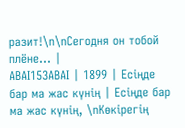разит!\n\nСегодня он тобой плёне... |
ABAI153ABAI | 1899 | Есіңде бар ма жас күнің | Есіңде бар ма жас күнің, \nКөкірегің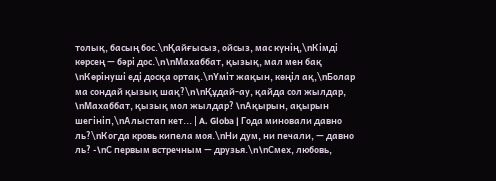толық, басың бос.\nҚайғысыз, ойсыз, мас күнің,\nКімді көрсең — бәрі дос.\n\nМахаббат, қызық, мал мен бақ \nКөрінуші еді досқа ортақ.\nҮміт жақын, көңіл ақ,\nБолар ма сондай қызық шақ?\n\nҚұдай-ау, қайда сол жылдар, \nМахаббат, қызық мол жылдар? \nАқырын, ақырын шегініп,\nАлыстап кет... | A. Globa | Года миновали давно ль?\nКогда кровь кипела моя.\nНи дум, ни печали, — давно ль? -\nС первым встречным — друзья.\n\nСмех, любовь,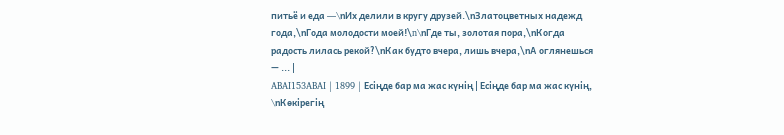питьё и еда —\nИх делили в кругу друзей.\nЗлатоцветных надежд года,\nГода молодости моей!\n\nГде ты, золотая пора,\nКогда радость лилась рекой?\nКак будто вчера, лишь вчера,\nА оглянешься — ... |
ABAI153ABAI | 1899 | Есіңде бар ма жас күнің | Есіңде бар ма жас күнің, \nКөкірегің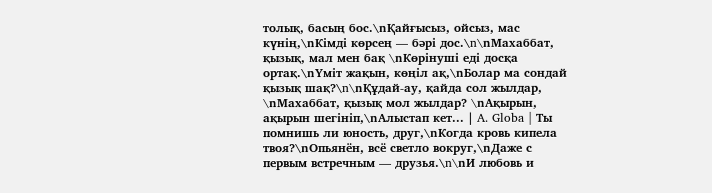толық, басың бос.\nҚайғысыз, ойсыз, мас күнің,\nКімді көрсең — бәрі дос.\n\nМахаббат, қызық, мал мен бақ \nКөрінуші еді досқа ортақ.\nҮміт жақын, көңіл ақ,\nБолар ма сондай қызық шақ?\n\nҚұдай-ау, қайда сол жылдар, \nМахаббат, қызық мол жылдар? \nАқырын, ақырын шегініп,\nАлыстап кет... | A. Globa | Ты помнишь ли юность, друг,\nКогда кровь кипела твоя?\nОпьянён, всё светло вокруг,\nДаже с первым встречным — друзья.\n\nИ любовь и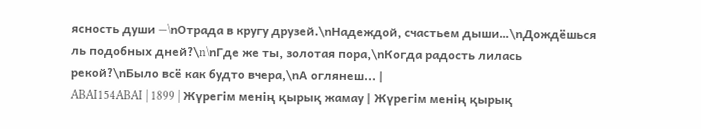ясность души —\nОтрада в кругу друзей.\nНадеждой, счастьем дыши…\nДождёшься ль подобных дней?\n\nГде же ты, золотая пора,\nКогда радость лилась рекой?\nБыло всё как будто вчера,\nА оглянеш... |
ABAI154ABAI | 1899 | Жүрегім менің қырық жамау | Жүрегім менің қырық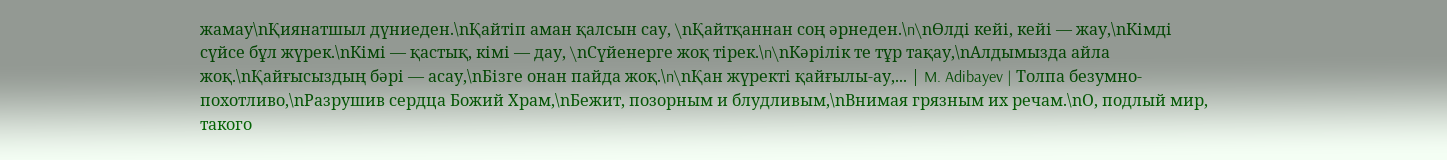жамау\nҚиянатшыл дүниеден.\nҚайтіп аман қалсын сау, \nҚайтқаннан соң әрнеден.\n\nӨлді кейі, кейі — жау,\nКімді сүйсе бұл жүрек.\nКімі — қастық, кімі — дау, \nСүйенерге жоқ тірек.\n\nКәрілік те тұр тақау,\nАлдымызда айла жоқ.\nҚайғысыздың бәрі — асау,\nБізге онан пайда жоқ.\n\nҚан жүректі қайғылы-ау,... | M. Adibayev | Толпа безумно-похотливо,\nРазрушив сердца Божий Храм,\nБежит, позорным и блудливым,\nВнимая грязным их речам.\nО, подлый мир, такого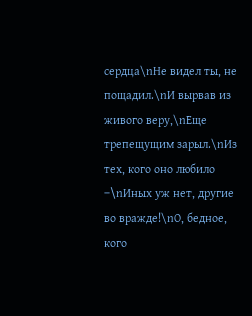сердца\nНе видел ты, не пощадил.\nИ вырвав из живого веру,\nЕще трепещущим зарыл.\nИз тех, кого оно любило –\nИных уж нет, другие во вражде!\nО, бедное, кого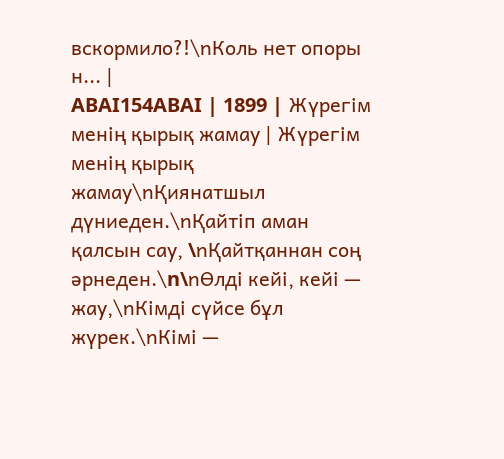вскормило?!\nКоль нет опоры н... |
ABAI154ABAI | 1899 | Жүрегім менің қырық жамау | Жүрегім менің қырық жамау\nҚиянатшыл дүниеден.\nҚайтіп аман қалсын сау, \nҚайтқаннан соң әрнеден.\n\nӨлді кейі, кейі — жау,\nКімді сүйсе бұл жүрек.\nКімі —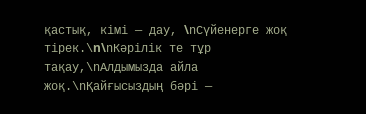қастық, кімі — дау, \nСүйенерге жоқ тірек.\n\nКәрілік те тұр тақау,\nАлдымызда айла жоқ.\nҚайғысыздың бәрі —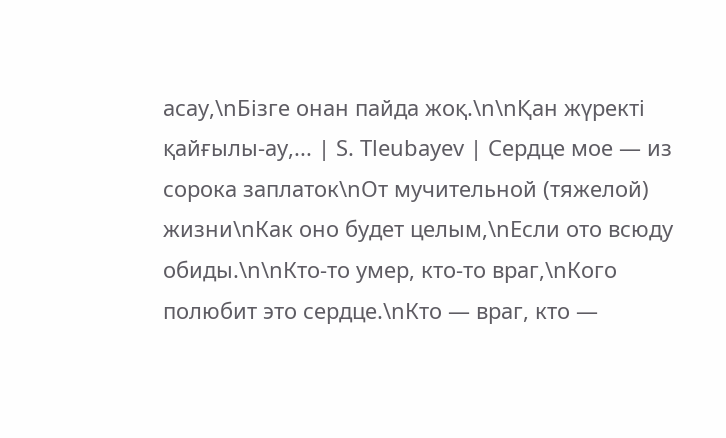асау,\nБізге онан пайда жоқ.\n\nҚан жүректі қайғылы-ау,... | S. Tleubayev | Сердце мое — из сорока заплаток\nОт мучительной (тяжелой) жизни\nКак оно будет целым,\nЕсли ото всюду обиды.\n\nКто-то умер, кто-то враг,\nКого полюбит это сердце.\nКто — враг, кто —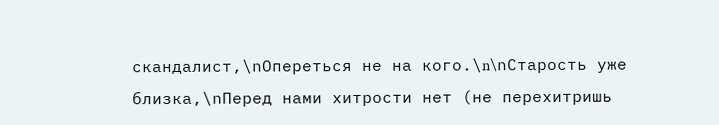скандалист,\nОпереться не на кого.\n\nСтарость уже близка,\nПеред нами хитрости нет (не перехитришь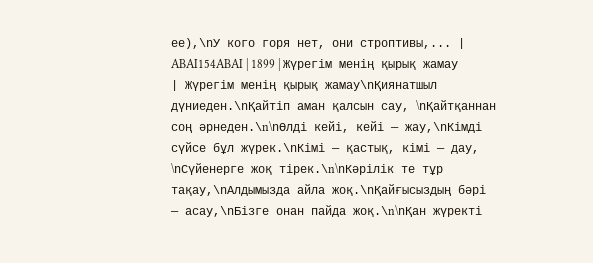ее),\nУ кого горя нет, они строптивы,... |
ABAI154ABAI | 1899 | Жүрегім менің қырық жамау | Жүрегім менің қырық жамау\nҚиянатшыл дүниеден.\nҚайтіп аман қалсын сау, \nҚайтқаннан соң әрнеден.\n\nӨлді кейі, кейі — жау,\nКімді сүйсе бұл жүрек.\nКімі — қастық, кімі — дау, \nСүйенерге жоқ тірек.\n\nКәрілік те тұр тақау,\nАлдымызда айла жоқ.\nҚайғысыздың бәрі — асау,\nБізге онан пайда жоқ.\n\nҚан жүректі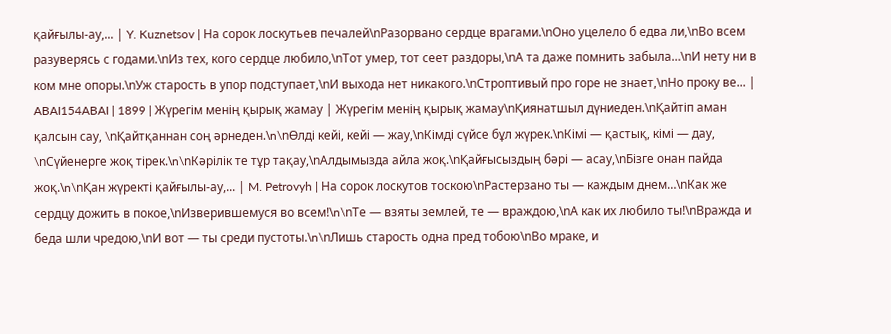қайғылы-ау,... | Y. Kuznetsov | На сорок лоскутьев печалей\nРазорвано сердце врагами.\nОно уцелело б едва ли,\nВо всем разуверясь с годами.\nИз тех, кого сердце любило,\nТот умер, тот сеет раздоры,\nА та даже помнить забыла…\nИ нету ни в ком мне опоры.\nУж старость в упор подступает,\nИ выхода нет никакого.\nСтроптивый про горе не знает,\nНо проку ве... |
ABAI154ABAI | 1899 | Жүрегім менің қырық жамау | Жүрегім менің қырық жамау\nҚиянатшыл дүниеден.\nҚайтіп аман қалсын сау, \nҚайтқаннан соң әрнеден.\n\nӨлді кейі, кейі — жау,\nКімді сүйсе бұл жүрек.\nКімі — қастық, кімі — дау, \nСүйенерге жоқ тірек.\n\nКәрілік те тұр тақау,\nАлдымызда айла жоқ.\nҚайғысыздың бәрі — асау,\nБізге онан пайда жоқ.\n\nҚан жүректі қайғылы-ау,... | M. Petrovyh | На сорок лоскутов тоскою\nРастерзано ты — каждым днем…\nКак же сердцу дожить в покое,\nИзверившемуся во всем!\n\nТе — взяты землей, те — враждою,\nА как их любило ты!\nВражда и беда шли чредою,\nИ вот — ты среди пустоты.\n\nЛишь старость одна пред тобою\nВо мраке, и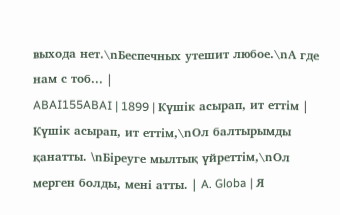выхода нет.\nБеспечных утешит любое.\nА где нам с тоб... |
ABAI155ABAI | 1899 | Күшік асырап, ит еттім | Күшік асырап, ит еттім,\nОл балтырымды қанатты. \nБіреуге мылтық үйреттім,\nОл мерген болды, мені атты. | A. Globa | Я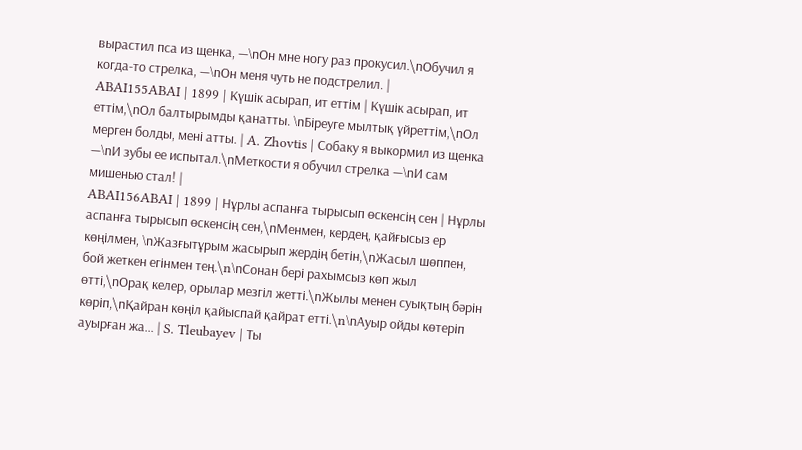вырастил пса из щенка, —\nОн мне ногу раз прокусил.\nОбучил я когда-то стрелка, —\nОн меня чуть не подстрелил. |
ABAI155ABAI | 1899 | Күшік асырап, ит еттім | Күшік асырап, ит еттім,\nОл балтырымды қанатты. \nБіреуге мылтық үйреттім,\nОл мерген болды, мені атты. | A. Zhovtis | Собаку я выкормил из щенка —\nИ зубы ее испытал.\nМеткости я обучил стрелка —\nИ сам мишенью стал! |
ABAI156ABAI | 1899 | Нұрлы аспанға тырысып өскенсің сен | Нұрлы аспанға тырысып өскенсің сен,\nМенмен, кердең, қайғысыз ер көңілмен, \nЖазғытұрым жасырып жердің бетін,\nЖасыл шөппен, бой жеткен егінмен тең.\n\nСонан бері рахымсыз көп жыл өтті,\nОрақ келер, орылар мезгіл жетті.\nЖылы менен суықтың бәрін көріп,\nҚайран көңіл қайыспай қайрат етті.\n\nАуыр ойды көтеріп ауырған жа... | S. Tleubayev | Ты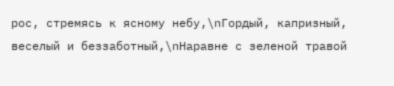рос, стремясь к ясному небу,\nГордый, капризный, веселый и беззаботный,\nНаравне с зеленой травой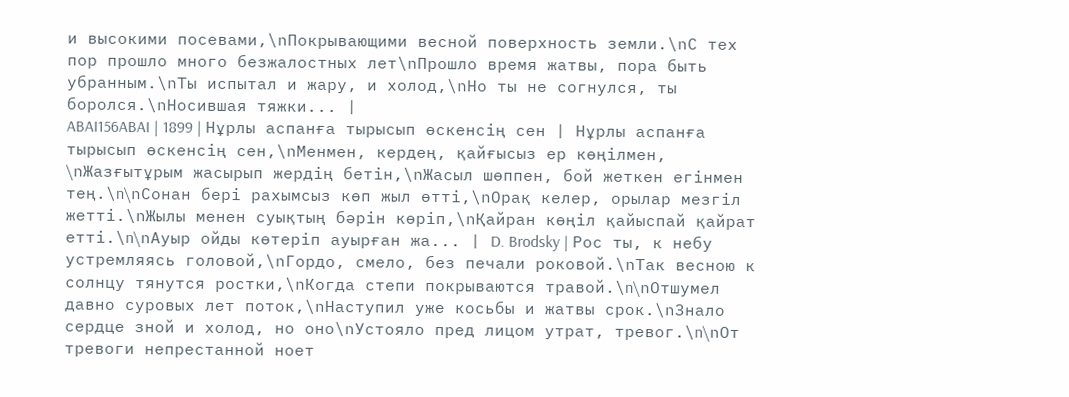и высокими посевами,\nПокрывающими весной поверхность земли.\nС тех пор прошло много безжалостных лет\nПрошло время жатвы, пора быть убранным.\nТы испытал и жару, и холод,\nНо ты не согнулся, ты боролся.\nНосившая тяжки... |
ABAI156ABAI | 1899 | Нұрлы аспанға тырысып өскенсің сен | Нұрлы аспанға тырысып өскенсің сен,\nМенмен, кердең, қайғысыз ер көңілмен, \nЖазғытұрым жасырып жердің бетін,\nЖасыл шөппен, бой жеткен егінмен тең.\n\nСонан бері рахымсыз көп жыл өтті,\nОрақ келер, орылар мезгіл жетті.\nЖылы менен суықтың бәрін көріп,\nҚайран көңіл қайыспай қайрат етті.\n\nАуыр ойды көтеріп ауырған жа... | D. Brodsky | Рос ты, к небу устремляясь головой,\nГордо, смело, без печали роковой.\nТак весною к солнцу тянутся ростки,\nКогда степи покрываются травой.\n\nОтшумел давно суровых лет поток,\nНаступил уже косьбы и жатвы срок.\nЗнало сердце зной и холод, но оно\nУстояло пред лицом утрат, тревог.\n\nОт тревоги непрестанной ноет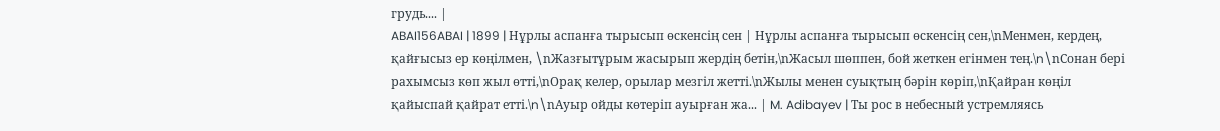грудь.... |
ABAI156ABAI | 1899 | Нұрлы аспанға тырысып өскенсің сен | Нұрлы аспанға тырысып өскенсің сен,\nМенмен, кердең, қайғысыз ер көңілмен, \nЖазғытұрым жасырып жердің бетін,\nЖасыл шөппен, бой жеткен егінмен тең.\n\nСонан бері рахымсыз көп жыл өтті,\nОрақ келер, орылар мезгіл жетті.\nЖылы менен суықтың бәрін көріп,\nҚайран көңіл қайыспай қайрат етті.\n\nАуыр ойды көтеріп ауырған жа... | M. Adibayev | Ты рос в небесный устремляясь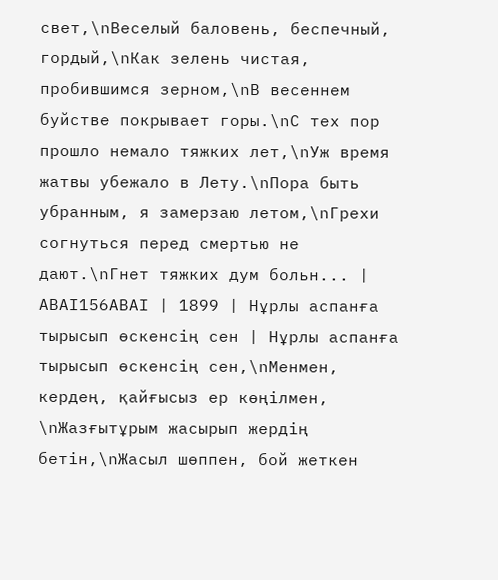свет,\nВеселый баловень, беспечный, гордый,\nКак зелень чистая, пробившимся зерном,\nВ весеннем буйстве покрывает горы.\nС тех пор прошло немало тяжких лет,\nУж время жатвы убежало в Лету.\nПора быть убранным, я замерзаю летом,\nГрехи согнуться перед смертью не дают.\nГнет тяжких дум больн... |
ABAI156ABAI | 1899 | Нұрлы аспанға тырысып өскенсің сен | Нұрлы аспанға тырысып өскенсің сен,\nМенмен, кердең, қайғысыз ер көңілмен, \nЖазғытұрым жасырып жердің бетін,\nЖасыл шөппен, бой жеткен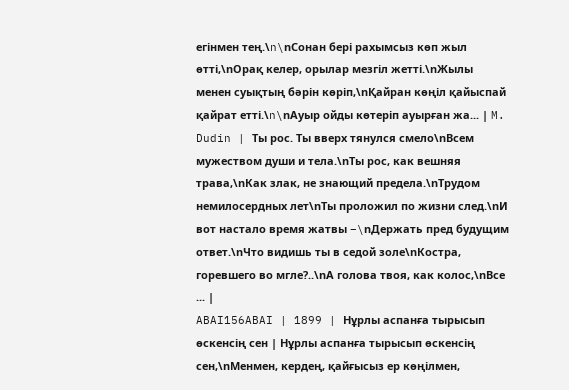егінмен тең.\n\nСонан бері рахымсыз көп жыл өтті,\nОрақ келер, орылар мезгіл жетті.\nЖылы менен суықтың бәрін көріп,\nҚайран көңіл қайыспай қайрат етті.\n\nАуыр ойды көтеріп ауырған жа... | M. Dudin | Ты рос. Ты вверх тянулся смело\nВсем мужеством души и тела.\nТы рос, как вешняя трава,\nКак злак, не знающий предела.\nТрудом немилосердных лет\nТы проложил по жизни след.\nИ вот настало время жатвы –\nДержать пред будущим ответ.\nЧто видишь ты в седой золе\nКостра, горевшего во мгле?..\nА голова твоя, как колос,\nВсе ... |
ABAI156ABAI | 1899 | Нұрлы аспанға тырысып өскенсің сен | Нұрлы аспанға тырысып өскенсің сен,\nМенмен, кердең, қайғысыз ер көңілмен,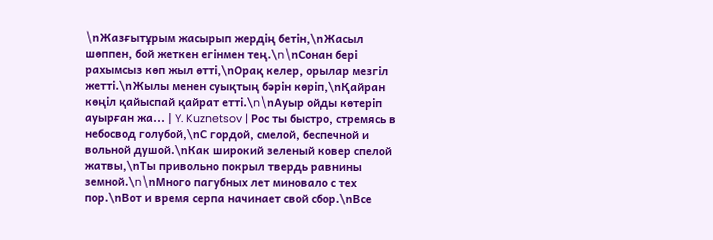\nЖазғытұрым жасырып жердің бетін,\nЖасыл шөппен, бой жеткен егінмен тең.\n\nСонан бері рахымсыз көп жыл өтті,\nОрақ келер, орылар мезгіл жетті.\nЖылы менен суықтың бәрін көріп,\nҚайран көңіл қайыспай қайрат етті.\n\nАуыр ойды көтеріп ауырған жа... | Y. Kuznetsov | Рос ты быстро, стремясь в небосвод голубой,\nС гордой, смелой, беспечной и вольной душой.\nКак широкий зеленый ковер спелой жатвы,\nТы привольно покрыл твердь равнины земной.\n\nМного пагубных лет миновало с тех пор.\nВот и время серпа начинает свой сбор.\nВсе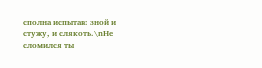сполна испытав: зной и стужу, и слякоть.\nНе сломился ты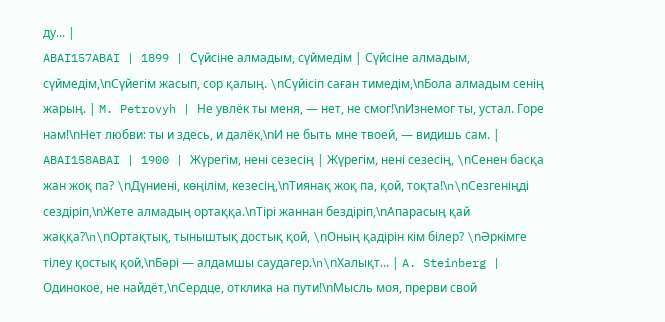ду... |
ABAI157ABAI | 1899 | Сүйсіне алмадым, сүймедім | Сүйсіне алмадым, сүймедім,\nСүйегім жасып, сор қалың. \nСүйісіп саған тимедім,\nБола алмадым сенің жарың. | M. Petrovyh | Не увлёк ты меня, — нет, не смог!\nИзнемог ты, устал. Горе нам!\nНет любви: ты и здесь, и далёк,\nИ не быть мне твоей, — видишь сам. |
ABAI158ABAI | 1900 | Жүрегім, нені сезесің | Жүрегім, нені сезесің, \nСенен басқа жан жоқ па? \nДүниені, көңілім, кезесің,\nТиянақ жоқ па, қой, тоқта!\n\nСезгеніңді сездіріп,\nЖете алмадың ортаққа.\nТірі жаннан бездіріп,\nАпарасың қай жаққа?\n\nОртақтық, тыныштық достық қой, \nОның қадірін кім білер? \nӘркімге тілеу қостық қой,\nБәрі — алдамшы саудагер.\n\nХалықт... | A. Steinberg | Одинокое, не найдёт,\nСердце, отклика на пути!\nМысль моя, прерви свой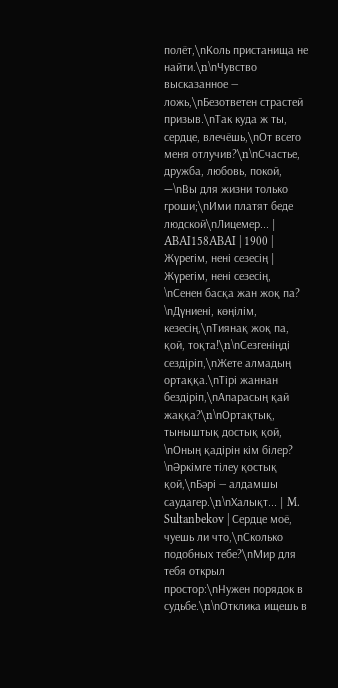полёт,\nКоль пристанища не найти.\n\nЧувство высказанное — ложь,\nБезответен страстей призыв.\nТак куда ж ты, сердце, влечёшь,\nОт всего меня отлучив?\n\nСчастье, дружба, любовь, покой, —\nВы для жизни только гроши;\nИми платят беде людской\nЛицемер... |
ABAI158ABAI | 1900 | Жүрегім, нені сезесің | Жүрегім, нені сезесің, \nСенен басқа жан жоқ па? \nДүниені, көңілім, кезесің,\nТиянақ жоқ па, қой, тоқта!\n\nСезгеніңді сездіріп,\nЖете алмадың ортаққа.\nТірі жаннан бездіріп,\nАпарасың қай жаққа?\n\nОртақтық, тыныштық достық қой, \nОның қадірін кім білер? \nӘркімге тілеу қостық қой,\nБәрі — алдамшы саудагер.\n\nХалықт... | M. Sultanbekov | Сердце моё, чуешь ли что,\nСколько подобных тебе?\nМир для тебя открыл простор:\nНужен порядок в судьбе.\n\nОтклика ищешь в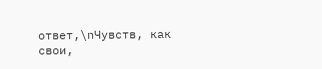ответ,\nЧувств, как свои,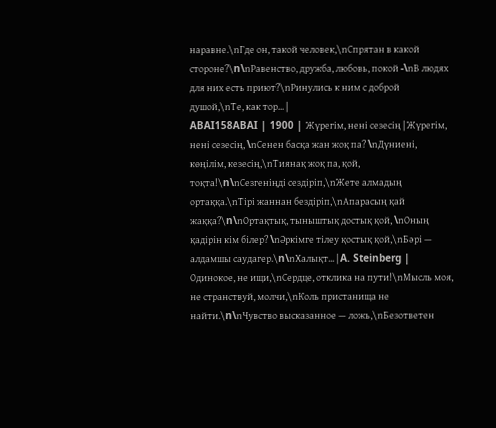наравне.\nГде он, такой человек,\nСпрятан в какой стороне?\n\nРавенство, дружба, любовь, покой -\nВ людях для них есть приют?\nРинулись к ним с доброй душой,\nТе, как тор... |
ABAI158ABAI | 1900 | Жүрегім, нені сезесің | Жүрегім, нені сезесің, \nСенен басқа жан жоқ па? \nДүниені, көңілім, кезесің,\nТиянақ жоқ па, қой, тоқта!\n\nСезгеніңді сездіріп,\nЖете алмадың ортаққа.\nТірі жаннан бездіріп,\nАпарасың қай жаққа?\n\nОртақтық, тыныштық достық қой, \nОның қадірін кім білер? \nӘркімге тілеу қостық қой,\nБәрі — алдамшы саудагер.\n\nХалықт... | A. Steinberg | Одинокое, не ищи,\nСердце, отклика на пути!\nМысль моя, не странствуй, молчи,\nКоль пристанища не найти.\n\nЧувство высказанное — ложь,\nБезответен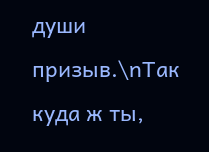души призыв.\nТак куда ж ты,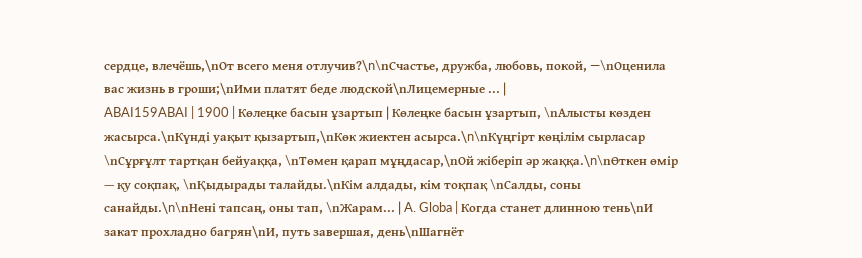сердце, влечёшь,\nОт всего меня отлучив?\n\nСчастье, дружба, любовь, покой, —\nОценила вас жизнь в гроши;\nИми платят беде людской\nЛицемерные ... |
ABAI159ABAI | 1900 | Көлеңке басын ұзартып | Көлеңке басын ұзартып, \nАлысты көзден жасырса.\nКүнді уақыт қызартып,\nКөк жиектен асырса.\n\nКүңгірт көңілім сырласар \nСұрғұлт тартқан бейуаққа, \nТөмен қарап мұңдасар,\nОй жіберіп әр жаққа.\n\nӨткен өмір — қу соқпақ, \nҚыдырады талайды.\nКім алдады, кім тоқпақ \nСалды, соны санайды.\n\nНені тапсаң, оны тап, \nЖарам... | A. Globa | Когда станет длинною тень\nИ закат прохладно багрян\nИ, путь завершая, день\nШагнёт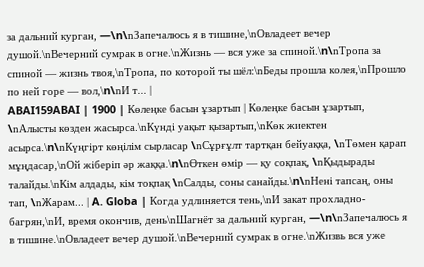за дальний курган, —\n\nЗапечалюсь я в тишине,\nОвладеет вечер душой.\nВечерний сумрак в огне.\nЖизнь — вся уже за спиной.\n\nТропа за спиной — жизнь твоя,\nТропа, по которой ты шёл:\nБеды прошла колея,\nПрошло по ней горе — вол,\n\nИ т... |
ABAI159ABAI | 1900 | Көлеңке басын ұзартып | Көлеңке басын ұзартып, \nАлысты көзден жасырса.\nКүнді уақыт қызартып,\nКөк жиектен асырса.\n\nКүңгірт көңілім сырласар \nСұрғұлт тартқан бейуаққа, \nТөмен қарап мұңдасар,\nОй жіберіп әр жаққа.\n\nӨткен өмір — қу соқпақ, \nҚыдырады талайды.\nКім алдады, кім тоқпақ \nСалды, соны санайды.\n\nНені тапсаң, оны тап, \nЖарам... | A. Globa | Когда удлиняется тень,\nИ закат прохладно-багрян,\nИ, время окончив, день\nШагнёт за дальний курган, —\n\nЗапечалюсь я в тишине.\nОвладеет вечер душой.\nВечерний сумрак в огне.\nЖизвь вся уже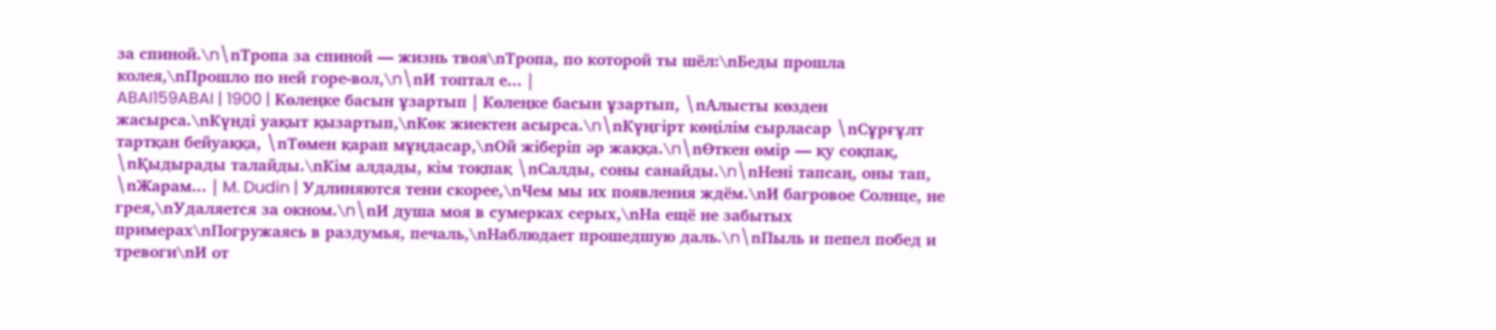за спиной.\n\nТропа за спиной — жизнь твоя\nТропа, по которой ты шёл:\nБеды прошла колея,\nПрошло по ней горе-вол,\n\nИ топтал е... |
ABAI159ABAI | 1900 | Көлеңке басын ұзартып | Көлеңке басын ұзартып, \nАлысты көзден жасырса.\nКүнді уақыт қызартып,\nКөк жиектен асырса.\n\nКүңгірт көңілім сырласар \nСұрғұлт тартқан бейуаққа, \nТөмен қарап мұңдасар,\nОй жіберіп әр жаққа.\n\nӨткен өмір — қу соқпақ, \nҚыдырады талайды.\nКім алдады, кім тоқпақ \nСалды, соны санайды.\n\nНені тапсаң, оны тап, \nЖарам... | M. Dudin | Удлиняются тени скорее,\nЧем мы их появления ждём.\nИ багровое Солнце, не грея,\nУдаляется за окном.\n\nИ душа моя в сумерках серых,\nНа ещё не забытых примерах\nПогружаясь в раздумья, печаль,\nНаблюдает прошедшую даль.\n\nПыль и пепел побед и тревоги\nИ от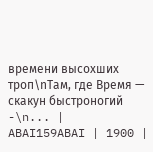времени высохших троп\nТам, где Время — скакун быстроногий -\n... |
ABAI159ABAI | 1900 |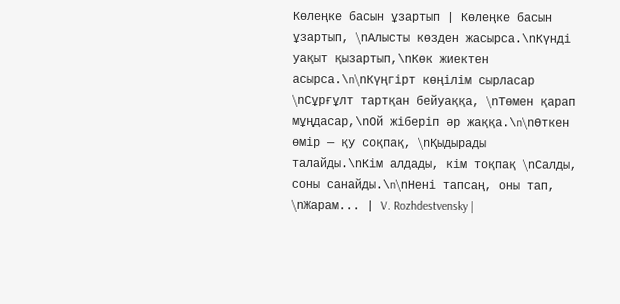Көлеңке басын ұзартып | Көлеңке басын ұзартып, \nАлысты көзден жасырса.\nКүнді уақыт қызартып,\nКөк жиектен асырса.\n\nКүңгірт көңілім сырласар \nСұрғұлт тартқан бейуаққа, \nТөмен қарап мұңдасар,\nОй жіберіп әр жаққа.\n\nӨткен өмір — қу соқпақ, \nҚыдырады талайды.\nКім алдады, кім тоқпақ \nСалды, соны санайды.\n\nНені тапсаң, оны тап, \nЖарам... | V. Rozhdestvensky |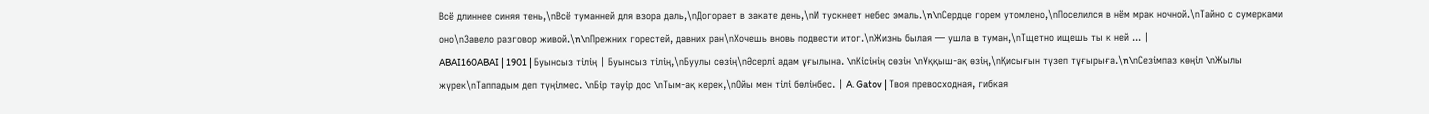Всё длиннее синяя тень,\nВсё туманней для взора даль,\nДогорает в закате день,\nИ тускнеет небес эмаль.\n\nСердце горем утомлено,\nПоселился в нём мрак ночной.\nТайно с сумерками оно\nЗавело разговор живой.\n\nПрежних горестей, давних ран\nХочешь вновь подвести итог.\nЖизнь былая — ушла в туман,\nТщетно ищешь ты к ней ... |
ABAI160ABAI | 1901 | Буынсыз тілің | Буынсыз тілің,\nБуулы сөзің\nӘсерлі адам ұғылына. \nКісінің сөзін \nҰққыш-ақ өзің,\nҚисығын түзеп тұғырыға.\n\nСезімпаз көңіл \nЖылы жүрек\nТаппадым деп түңілмес. \nБір тәуір дос \nТым-ақ керек,\nОйы мен тілі бөлінбес. | A. Gatov | Твоя превосходная, гибкая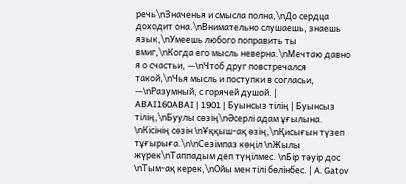речь\nЗначенья и смысла полна,\nДо сердца доходит она.\nВнимательно слушаешь, знаешь язык,\nУмеешь любого поправить ты вмиг,\nКогда его мысль неверна.\nМечтаю давно я о счастьи, —\nЧтоб друг повстречался такой,\nЧья мысль и поступки в согласьи, —\nРазумный, с горячей душой. |
ABAI160ABAI | 1901 | Буынсыз тілің | Буынсыз тілің,\nБуулы сөзің\nӘсерлі адам ұғылына. \nКісінің сөзін \nҰққыш-ақ өзің,\nҚисығын түзеп тұғырыға.\n\nСезімпаз көңіл \nЖылы жүрек\nТаппадым деп түңілмес. \nБір тәуір дос \nТым-ақ керек,\nОйы мен тілі бөлінбес. | A. Gatov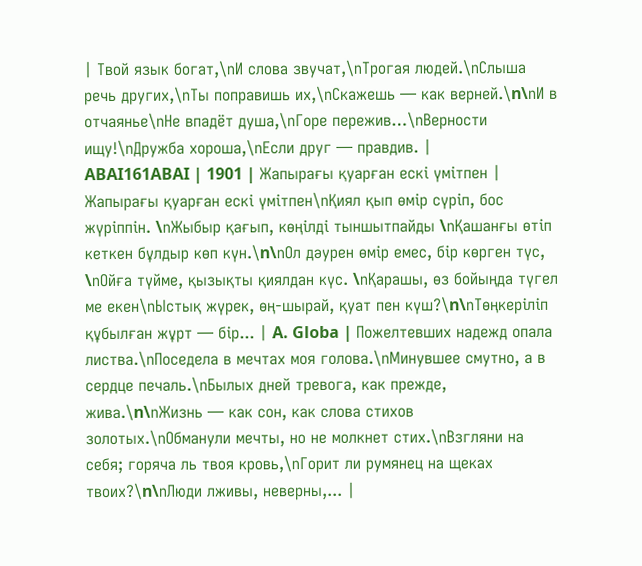| Твой язык богат,\nИ слова звучат,\nТрогая людей.\nСлыша речь других,\nТы поправишь их,\nСкажешь — как верней.\n\nИ в отчаянье\nНе впадёт душа,\nГоре пережив…\nВерности ищу!\nДружба хороша,\nЕсли друг — правдив. |
ABAI161ABAI | 1901 | Жапырағы қуарған ескі үмітпен | Жапырағы қуарған ескі үмітпен\nҚиял қып өмір сүріп, бос жүріппін. \nЖыбыр қағып, көңілді тыншытпайды \nҚашанғы өтіп кеткен бұлдыр көп күн.\n\nОл дәурен өмір емес, бір көрген түс, \nОйға түйме, қызықты қиялдан күс. \nҚарашы, өз бойыңда түгел ме екен\nЫстық жүрек, өң-шырай, қуат пен күш?\n\nТөңкеріліп құбылған жұрт — бір... | A. Globa | Пожелтевших надежд опала листва.\nПоседела в мечтах моя голова.\nМинувшее смутно, а в сердце печаль.\nБылых дней тревога, как прежде, жива.\n\nЖизнь — как сон, как слова стихов золотых.\nОбманули мечты, но не молкнет стих.\nВзгляни на себя; горяча ль твоя кровь,\nГорит ли румянец на щеках твоих?\n\nЛюди лживы, неверны,... |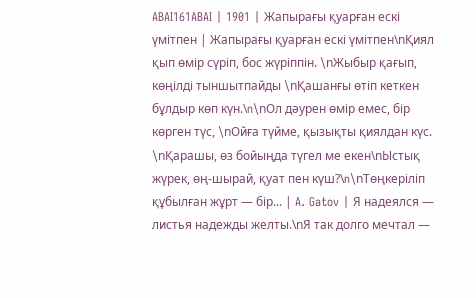ABAI161ABAI | 1901 | Жапырағы қуарған ескі үмітпен | Жапырағы қуарған ескі үмітпен\nҚиял қып өмір сүріп, бос жүріппін. \nЖыбыр қағып, көңілді тыншытпайды \nҚашанғы өтіп кеткен бұлдыр көп күн.\n\nОл дәурен өмір емес, бір көрген түс, \nОйға түйме, қызықты қиялдан күс. \nҚарашы, өз бойыңда түгел ме екен\nЫстық жүрек, өң-шырай, қуат пен күш?\n\nТөңкеріліп құбылған жұрт — бір... | A. Gatov | Я надеялся — листья надежды желты.\nЯ так долго мечтал —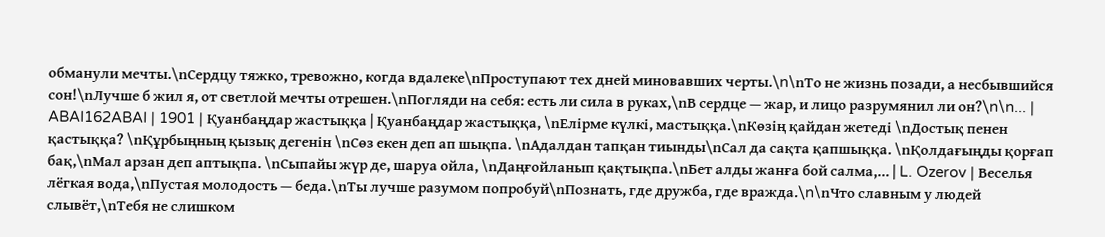обманули мечты.\nСердцу тяжко, тревожно, когда вдалеке\nПроступают тех дней миновавших черты.\n\nТо не жизнь позади, а несбывшийся сон!\nЛучше б жил я, от светлой мечты отрешен.\nПогляди на себя: есть ли сила в руках,\nВ сердце — жар, и лицо разрумянил ли он?\n\n... |
ABAI162ABAI | 1901 | Қуанбаңдар жастыққа | Қуанбаңдар жастыққа, \nЕлірме күлкі, мастыққа.\nКөзің қайдан жетеді \nДостық пенен қастыққа? \nҚұрбыңның қызық дегенін \nСөз екен деп ап шықпа. \nАдалдан тапқан тиынды\nСал да сақта қапшыққа. \nҚолдағыңды қорғап бақ,\nМал арзан деп аптықпа. \nСыпайы жүр де, шаруа ойла, \nДаңғойланып қақтықпа.\nБет алды жанға бой салма,... | L. Ozerov | Веселья лёгкая вода,\nПустая молодость — беда.\nТы лучше разумом попробуй\nПознать, где дружба, где вражда.\n\nЧто славным у людей слывёт,\nТебя не слишком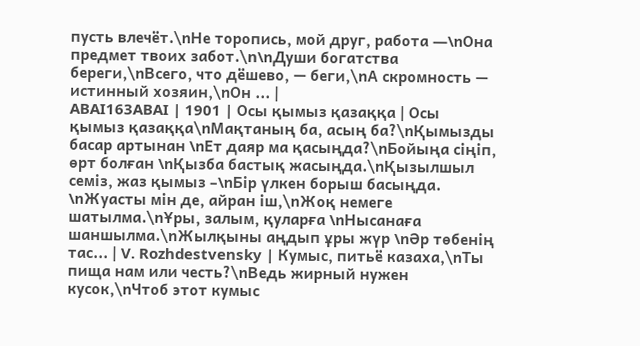пусть влечёт.\nНе торопись, мой друг, работа —\nОна предмет твоих забот.\n\nДуши богатства береги,\nВсего, что дёшево, — беги,\nА скромность — истинный хозяин,\nОн ... |
ABAI163ABAI | 1901 | Осы қымыз қазаққа | Осы қымыз қазаққа\nМақтаның ба, асың ба?\nҚымызды басар артынан \nЕт даяр ма қасыңда?\nБойыңа сіңіп, өрт болған \nҚызба бастық жасыңда.\nҚызылшыл семіз, жаз қымыз –\nБір үлкен борыш басыңда. \nЖуасты мін де, айран іш,\nЖоқ немеге шатылма.\nҰры, залым, қуларға \nНысанаға шаншылма.\nЖылқыны аңдып ұры жүр \nӘр төбенің тас... | V. Rozhdestvensky | Кумыс, питьё казаха,\nТы пища нам или честь?\nВедь жирный нужен кусок,\nЧтоб этот кумыс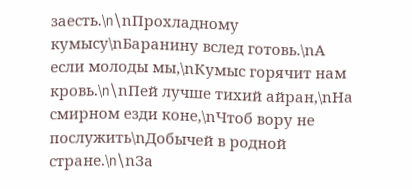заесть.\n\nПрохладному кумысу\nБаранину вслед готовь.\nА если молоды мы,\nКумыс горячит нам кровь.\n\nПей лучше тихий айран,\nНа смирном езди коне,\nЧтоб вору не послужить\nДобычей в родной стране.\n\nЗа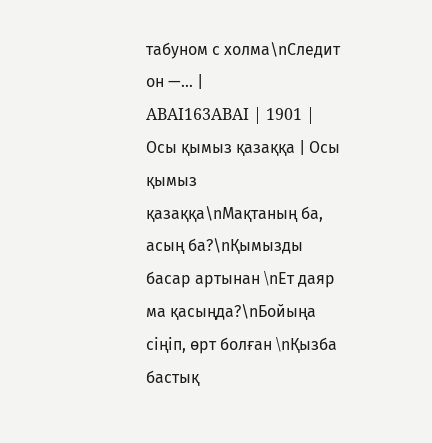табуном с холма\nСледит он —... |
ABAI163ABAI | 1901 | Осы қымыз қазаққа | Осы қымыз қазаққа\nМақтаның ба, асың ба?\nҚымызды басар артынан \nЕт даяр ма қасыңда?\nБойыңа сіңіп, өрт болған \nҚызба бастық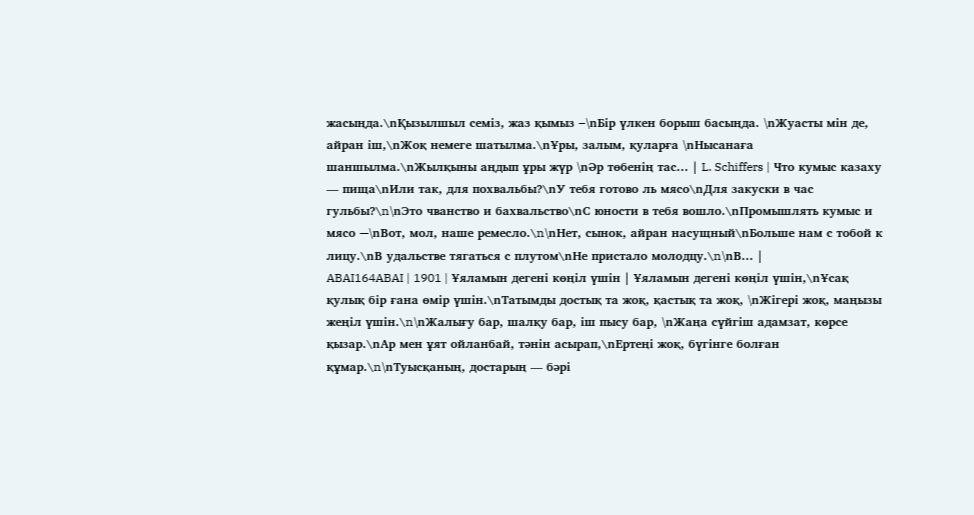жасыңда.\nҚызылшыл семіз, жаз қымыз –\nБір үлкен борыш басыңда. \nЖуасты мін де, айран іш,\nЖоқ немеге шатылма.\nҰры, залым, қуларға \nНысанаға шаншылма.\nЖылқыны аңдып ұры жүр \nӘр төбенің тас... | L. Schiffers | Что кумыс казаху — пища\nИли так, для похвальбы?\nУ тебя готово ль мясо\nДля закуски в час гульбы?\n\nЭто чванство и бахвальство\nС юности в тебя вошло.\nПромышлять кумыс и мясо —\nВот, мол, наше ремесло.\n\nНет, сынок, айран насущный\nБольше нам с тобой к лицу.\nВ удальстве тягаться с плутом\nНе пристало молодцу.\n\nВ... |
ABAI164ABAI | 1901 | Ұяламын дегені көңіл үшін | Ұяламын дегені көңіл үшін,\nҰсақ қулық бір ғана өмір үшін.\nТатымды достық та жоқ, қастық та жоқ, \nЖігері жоқ, маңызы жеңіл үшін.\n\nЖалығу бар, шалқу бар, іш пысу бар, \nЖаңа сүйгіш адамзат, көрсе қызар.\nАр мен ұят ойланбай, тәнін асырап,\nЕртеңі жоқ, бүгінге болған құмар.\n\nТуысқаның, достарың — бәрі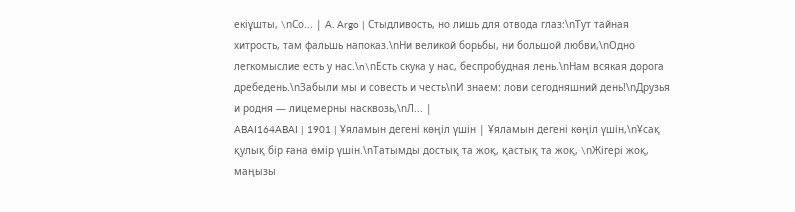екіұшты, \nСо... | A. Argo | Стыдливость, но лишь для отвода глаз:\nТут тайная хитрость, там фальшь напоказ.\nНи великой борьбы, ни большой любви,\nОдно легкомыслие есть у нас.\n\nЕсть скука у нас, беспробудная лень.\nНам всякая дорога дребедень.\nЗабыли мы и совесть и честь\nИ знаем: лови сегодняшний день!\nДрузья и родня — лицемерны насквозь,\nЛ... |
ABAI164ABAI | 1901 | Ұяламын дегені көңіл үшін | Ұяламын дегені көңіл үшін,\nҰсақ қулық бір ғана өмір үшін.\nТатымды достық та жоқ, қастық та жоқ, \nЖігері жоқ, маңызы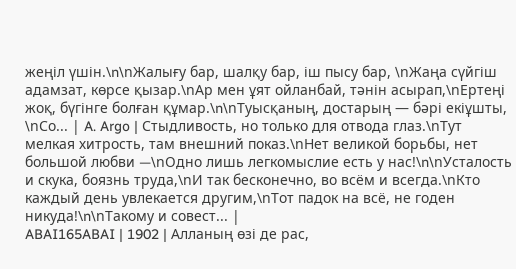жеңіл үшін.\n\nЖалығу бар, шалқу бар, іш пысу бар, \nЖаңа сүйгіш адамзат, көрсе қызар.\nАр мен ұят ойланбай, тәнін асырап,\nЕртеңі жоқ, бүгінге болған құмар.\n\nТуысқаның, достарың — бәрі екіұшты, \nСо... | A. Argo | Стыдливость, но только для отвода глаз.\nТут мелкая хитрость, там внешний показ.\nНет великой борьбы, нет большой любви —\nОдно лишь легкомыслие есть у нас!\n\nУсталость и скука, боязнь труда,\nИ так бесконечно, во всём и всегда.\nКто каждый день увлекается другим,\nТот падок на всё, не годен никуда!\n\nТакому и совест... |
ABAI165ABAI | 1902 | Алланың өзі де рас,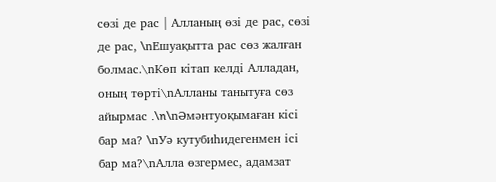сөзі де рас | Алланың өзі де рас, сөзі де рас, \nЕшуақытта рас сөз жалған болмас.\nКөп кітап келді Алладан, оның төрті\nАлланы танытуға сөз айырмас .\n\nӘмәнтуоқымаған кісі бар ма? \nУә кутубиһидегенмен ісі бар ма?\nАлла өзгермес, адамзат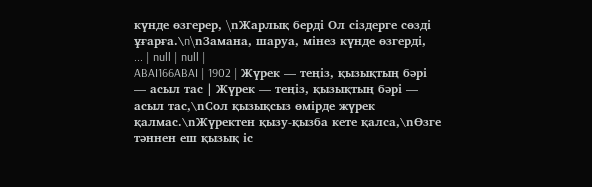күнде өзгерер, \nЖарлық берді Ол сіздерге сөзді ұғарға.\n\nЗамана, шаруа, мінез күнде өзгерді, ... | null | null |
ABAI166ABAI | 1902 | Жүрек — теңіз, қызықтың бәрі — асыл тас | Жүрек — теңіз, қызықтың бәрі — асыл тас,\nСол қызықсыз өмірде жүрек қалмас.\nЖүректен қызу-қызба кете қалса,\nӨзге тәннен еш қызық іс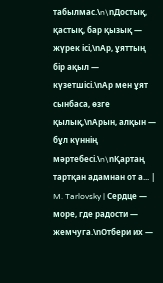табылмас.\n\nДостық, қастық, бар қызық — жүрек ісі,\nАр, ұяттың бір ақыл — күзетшісі.\nАр мен ұят сынбаса, өзге қылық,\nАрын, алқын — бұл күннің мәртебесі.\n\nҚартаң тартқан адамнан от а... | M. Tarlovsky | Сердце — море, где радости — жемчуга.\nОтбери их —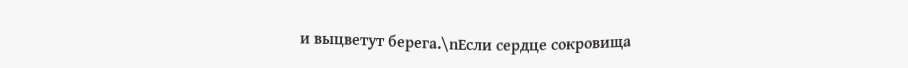и выцветут берега.\nЕсли сердце сокровища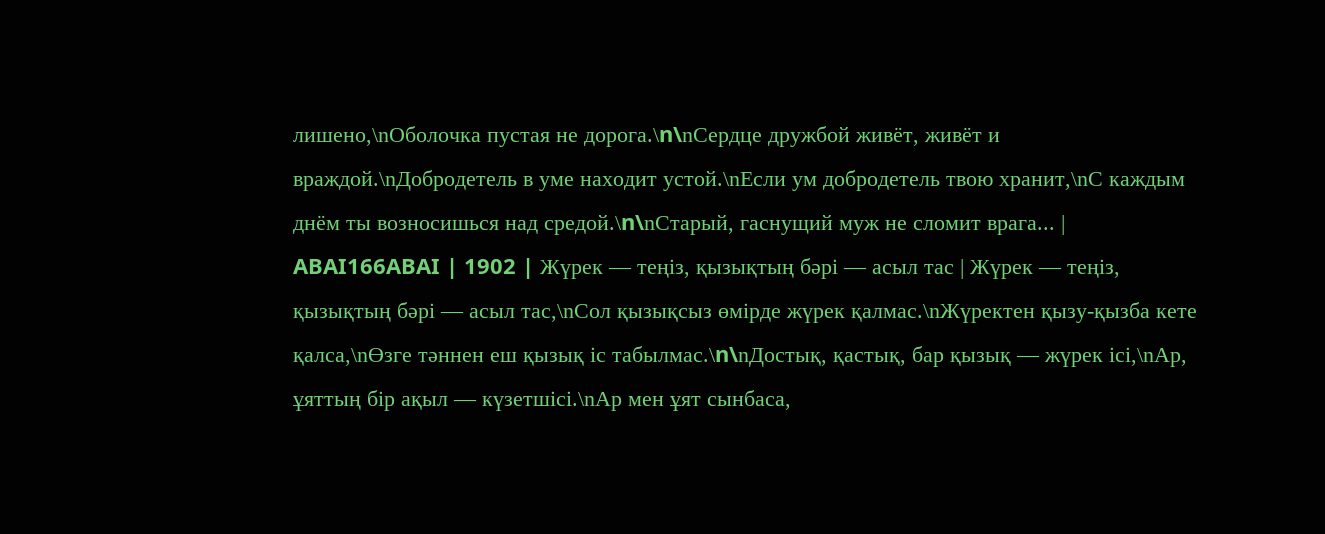лишено,\nОболочка пустая не дорога.\n\nСердце дружбой живёт, живёт и враждой.\nДобродетель в уме находит устой.\nЕсли ум добродетель твою хранит,\nС каждым днём ты возносишься над средой.\n\nСтарый, гаснущий муж не сломит врага... |
ABAI166ABAI | 1902 | Жүрек — теңіз, қызықтың бәрі — асыл тас | Жүрек — теңіз, қызықтың бәрі — асыл тас,\nСол қызықсыз өмірде жүрек қалмас.\nЖүректен қызу-қызба кете қалса,\nӨзге тәннен еш қызық іс табылмас.\n\nДостық, қастық, бар қызық — жүрек ісі,\nАр, ұяттың бір ақыл — күзетшісі.\nАр мен ұят сынбаса,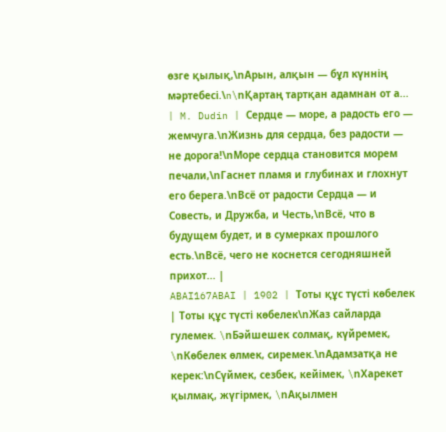өзге қылық,\nАрын, алқын — бұл күннің мәртебесі.\n\nҚартаң тартқан адамнан от а... | M. Dudin | Сердце — море, а радость его — жемчуга.\nЖизнь для сердца, без радости — не дорога!\nМоре сердца становится морем печали,\nГаснет пламя и глубинах и глохнут его берега.\nВсё от радости Сердца — и Совесть, и Дружба, и Честь,\nВсё, что в будущем будет, и в сумерках прошлого есть.\nВсё, чего не коснется сегодняшней прихот... |
ABAI167ABAI | 1902 | Тоты құс түсті көбелек | Тоты құс түсті көбелек\nЖаз сайларда гулемек. \nБәйшешек солмақ, күйремек, \nКөбелек өлмек, сиремек.\nАдамзатқа не керек:\nСүймек, сезбек, кейімек, \nХарекет қылмақ, жүгірмек, \nАқылмен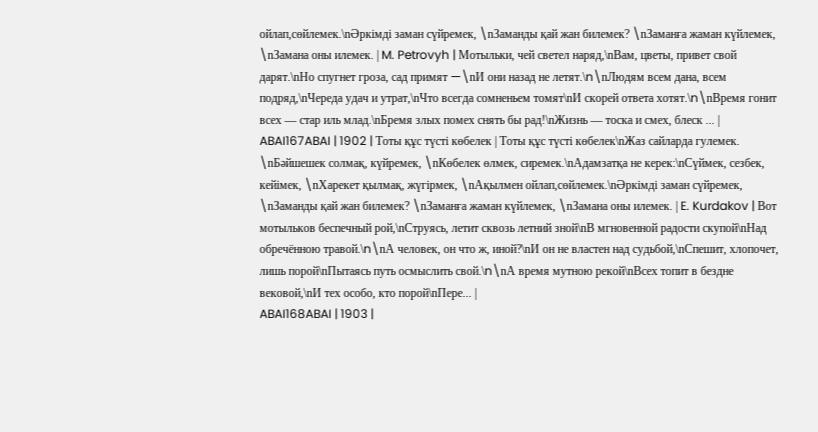ойлап,сөйлемек.\nӘркімді заман сүйремек, \nЗаманды қай жан билемек? \nЗаманға жаман күйлемек, \nЗамана оны илемек. | M. Petrovyh | Мотыльки, чей светел наряд,\nВам, цветы, привет свой дарят.\nНо спугнет гроза, сад примят —\nИ они назад не летят.\n\nЛюдям всем дана, всем подряд,\nЧереда удач и утрат,\nЧто всегда сомненьем томят\nИ скорей ответа хотят.\n\nВремя гонит всех — стар иль млад.\nБремя злых помех снять бы рад!\nЖизнь — тоска и смех, блеск ... |
ABAI167ABAI | 1902 | Тоты құс түсті көбелек | Тоты құс түсті көбелек\nЖаз сайларда гулемек. \nБәйшешек солмақ, күйремек, \nКөбелек өлмек, сиремек.\nАдамзатқа не керек:\nСүймек, сезбек, кейімек, \nХарекет қылмақ, жүгірмек, \nАқылмен ойлап,сөйлемек.\nӘркімді заман сүйремек, \nЗаманды қай жан билемек? \nЗаманға жаман күйлемек, \nЗамана оны илемек. | E. Kurdakov | Вот мотыльков беспечный рой,\nСтруясь, летит сквозь летний зной\nВ мгновенной радости скупой\nНад обречённою травой.\n\nА человек, он что ж, иной?\nИ он не властен над судьбой,\nСпешит, хлопочет, лишь порой\nПытаясь путь осмыслить свой.\n\nА время мутною рекой\nВсех топит в бездне вековой,\nИ тех особо, кто порой\nПере... |
ABAI168ABAI | 1903 |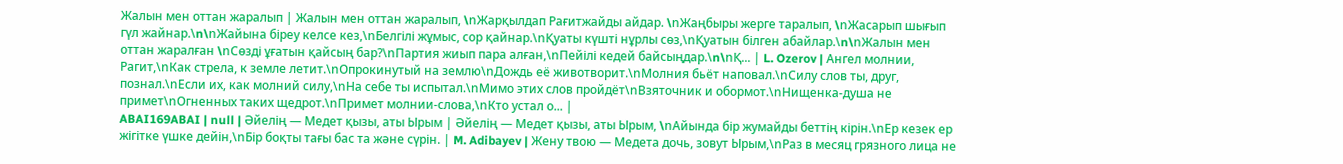Жалын мен оттан жаралып | Жалын мен оттан жаралып, \nЖарқылдап Рағитжайды айдар. \nЖаңбыры жерге таралып, \nЖасарып шығып гүл жайнар.\n\nЖайына біреу келсе кез,\nБелгілі жұмыс, сор қайнар.\nҚуаты күшті нұрлы сөз,\nҚуатын білген абайлар.\n\nЖалын мен оттан жаралған \nСөзді ұғатын қайсың бар?\nПартия жиып пара алған,\nПейілі кедей байсыңдар.\n\nҚ... | L. Ozerov | Ангел молнии, Рагит,\nКак стрела, к земле летит.\nОпрокинутый на землю\nДождь её животворит.\nМолния бьёт наповал.\nСилу слов ты, друг, познал.\nЕсли их, как молний силу,\nНа себе ты испытал.\nМимо этих слов пройдёт\nВзяточник и обормот.\nНищенка-душа не примет\nОгненных таких щедрот.\nПримет молнии-слова,\nКто устал о... |
ABAI169ABAI | null | Әйелің — Медет қызы, аты Ырым | Әйелің — Медет қызы, аты Ырым, \nАйында бір жумайды беттің кірін.\nЕр кезек ер жігітке үшке дейін,\nБір боқты тағы бас та және сүрін. | M. Adibayev | Жену твою — Медета дочь, зовут Ырым,\nРаз в месяц грязного лица не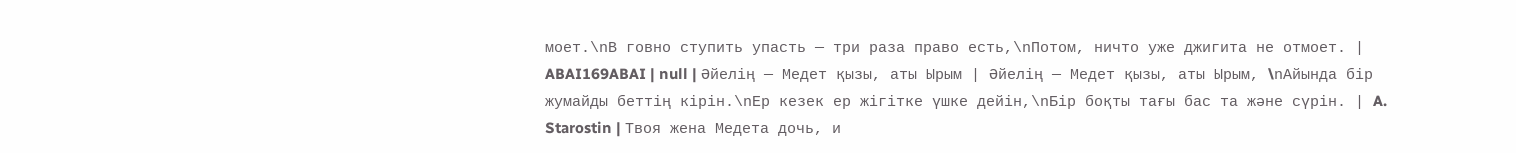моет.\nВ говно ступить упасть — три раза право есть,\nПотом, ничто уже джигита не отмоет. |
ABAI169ABAI | null | Әйелің — Медет қызы, аты Ырым | Әйелің — Медет қызы, аты Ырым, \nАйында бір жумайды беттің кірін.\nЕр кезек ер жігітке үшке дейін,\nБір боқты тағы бас та және сүрін. | A. Starostin | Твоя жена Медета дочь, и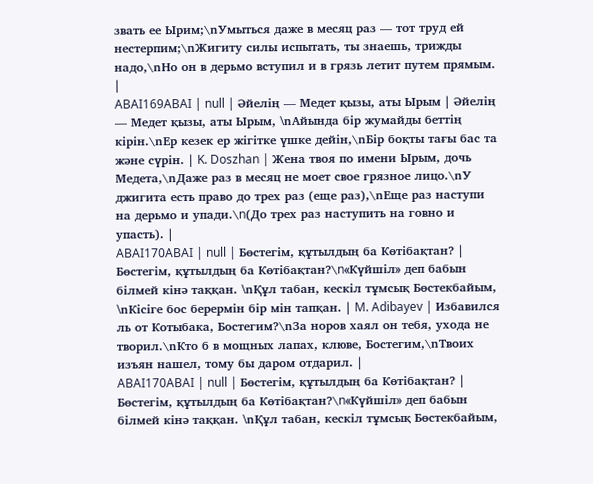звать ее Ырим;\nУмыться даже в месяц раз — тот труд ей нестерпим;\nЖигиту силы испытать, ты знаешь, трижды надо,\nНо он в дерьмо вступил и в грязь летит путем прямым. |
ABAI169ABAI | null | Әйелің — Медет қызы, аты Ырым | Әйелің — Медет қызы, аты Ырым, \nАйында бір жумайды беттің кірін.\nЕр кезек ер жігітке үшке дейін,\nБір боқты тағы бас та және сүрін. | K. Doszhan | Жена твоя по имени Ырым, дочь Медета,\nДаже раз в месяц не моет свое грязное лицо.\nУ джигита есть право до трех раз (еще раз),\nЕще раз наступи на дерьмо и упади.\n(До трех раз наступить на говно и упасть). |
ABAI170ABAI | null | Бөстегім, құтылдың ба Көтібақтан? | Бөстегім, құтылдың ба Көтібақтан?\n«Күйшіл» деп бабын білмей кінә таққан. \nҚұл табан, кескіл тұмсық Бөстекбайым, \nКісіге бос берермін бір мін тапқан. | M. Adibayev | Избавился ль от Котыбака, Бостегим?\nЗа норов хаял он тебя, ухода не творил.\nКто б в мощных лапах, клюве, Бостегим,\nТвоих изъян нашел, тому бы даром отдарил. |
ABAI170ABAI | null | Бөстегім, құтылдың ба Көтібақтан? | Бөстегім, құтылдың ба Көтібақтан?\n«Күйшіл» деп бабын білмей кінә таққан. \nҚұл табан, кескіл тұмсық Бөстекбайым,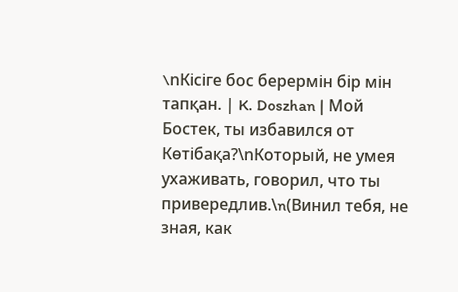\nКісіге бос берермін бір мін тапқан. | K. Doszhan | Мой Бостек, ты избавился от Көтібақа?\nКоторый, не умея ухаживать, говорил, что ты привередлив.\n(Винил тебя, не зная, как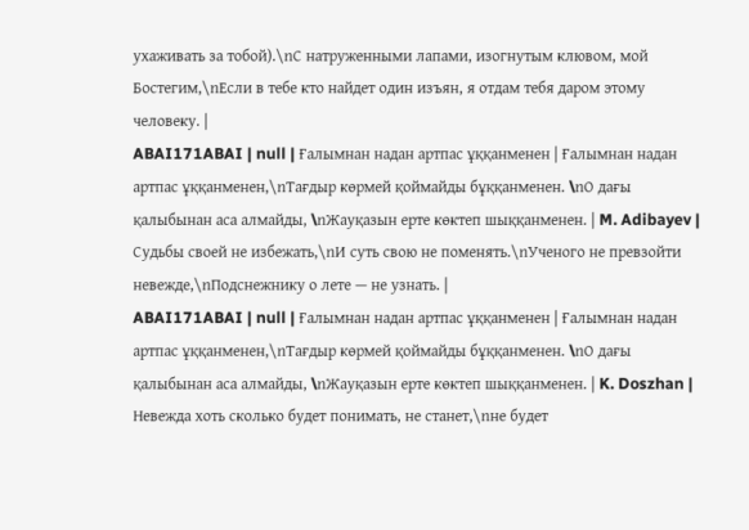ухаживать за тобой).\nС натруженными лапами, изогнутым клювом, мой Бостегим,\nЕсли в тебе кто найдет один изъян, я отдам тебя даром этому человеку. |
ABAI171ABAI | null | Ғалымнан надан артпас ұққанменен | Ғалымнан надан артпас ұққанменен,\nТағдыр көрмей қоймайды бұққанменен. \nО дағы қалыбынан аса алмайды, \nЖауқазын ерте көктеп шыққанменен. | M. Adibayev | Судьбы своей не избежать,\nИ суть свою не поменять.\nУченого не превзойти невежде,\nПодснежнику о лете — не узнать. |
ABAI171ABAI | null | Ғалымнан надан артпас ұққанменен | Ғалымнан надан артпас ұққанменен,\nТағдыр көрмей қоймайды бұққанменен. \nО дағы қалыбынан аса алмайды, \nЖауқазын ерте көктеп шыққанменен. | K. Doszhan | Невежда хоть сколько будет понимать, не станет,\nне будет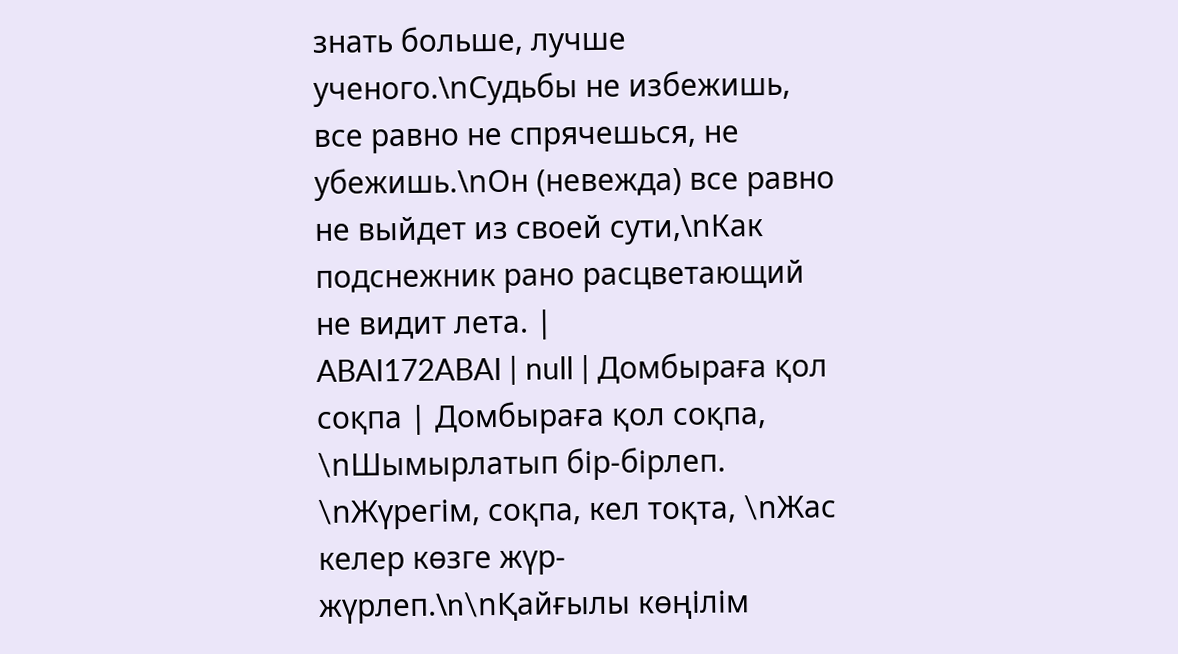знать больше, лучше ученого.\nСудьбы не избежишь, все равно не спрячешься, не убежишь.\nОн (невежда) все равно не выйдет из своей сути,\nКак подснежник рано расцветающий не видит лета. |
ABAI172ABAI | null | Домбыраға қол соқпа | Домбыраға қол соқпа, \nШымырлатып бір-бірлеп. \nЖүрегім, соқпа, кел тоқта, \nЖас келер көзге жүр-жүрлеп.\n\nҚайғылы көңілім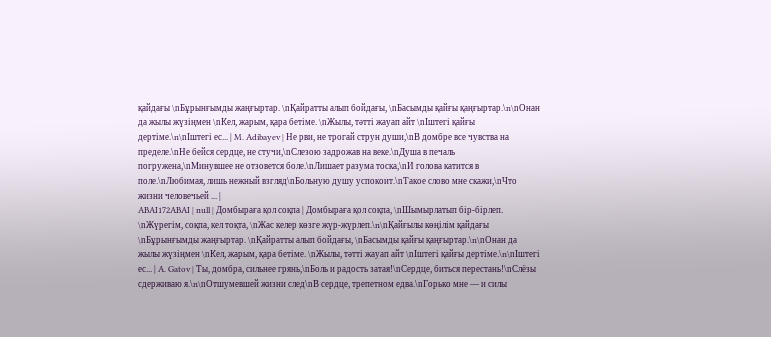қайдағы \nБұрынғымды жаңғыртар. \nҚайратты алып бойдағы, \nБасымды қайғы қаңғыртар.\n\nОнан да жылы жүзіңмен \nКел, жарым, қара бетіме. \nЖылы, тәтті жауап айт \nІштегі қайғы дертіме.\n\nІштегі ес... | M. Adibayev | Не рви, не трогай струн души,\nВ домбре все чувства на пределе.\nНе бейся сердце, не стучи,\nСлезою задрожав на веке.\nДуша в печаль погружена,\nМинувшее не отзовется боле.\nЛишает разума тоска,\nИ голова катится в поле.\nЛюбимая, лишь нежный взгляд\nБольную душу успокоит.\nТакое слово мне скажи,\nЧто жизни человечьей ... |
ABAI172ABAI | null | Домбыраға қол соқпа | Домбыраға қол соқпа, \nШымырлатып бір-бірлеп. \nЖүрегім, соқпа, кел тоқта, \nЖас келер көзге жүр-жүрлеп.\n\nҚайғылы көңілім қайдағы \nБұрынғымды жаңғыртар. \nҚайратты алып бойдағы, \nБасымды қайғы қаңғыртар.\n\nОнан да жылы жүзіңмен \nКел, жарым, қара бетіме. \nЖылы, тәтті жауап айт \nІштегі қайғы дертіме.\n\nІштегі ес... | A. Gatov | Ты, домбра, сильнее грянь,\nБоль и радость затая!\nСердце, биться перестань!\nСлёзы сдерживаю я.\n\nОтшумевшей жизни след\nВ сердце, трепетном едва.\nГорько мне — и силы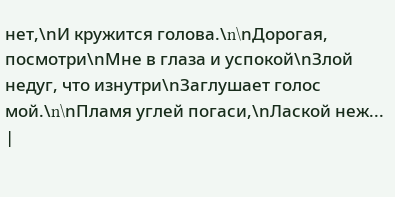нет,\nИ кружится голова.\n\nДорогая, посмотри\nМне в глаза и успокой\nЗлой недуг, что изнутри\nЗаглушает голос мой.\n\nПламя углей погаси,\nЛаской неж... |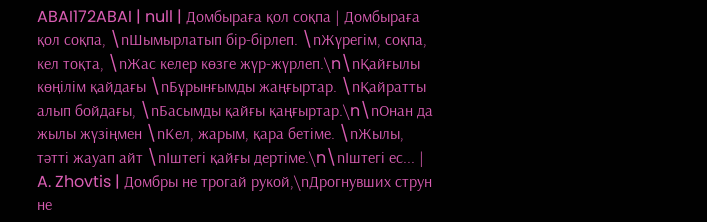ABAI172ABAI | null | Домбыраға қол соқпа | Домбыраға қол соқпа, \nШымырлатып бір-бірлеп. \nЖүрегім, соқпа, кел тоқта, \nЖас келер көзге жүр-жүрлеп.\n\nҚайғылы көңілім қайдағы \nБұрынғымды жаңғыртар. \nҚайратты алып бойдағы, \nБасымды қайғы қаңғыртар.\n\nОнан да жылы жүзіңмен \nКел, жарым, қара бетіме. \nЖылы, тәтті жауап айт \nІштегі қайғы дертіме.\n\nІштегі ес... | A. Zhovtis | Домбры не трогай рукой,\nДрогнувших струн не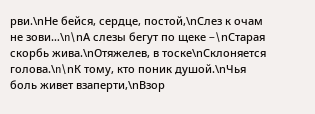рви.\nНе бейся, сердце, постой,\nСлез к очам не зови…\n\nА слезы бегут по щеке –\nСтарая скорбь жива.\nОтяжелев, в тоске\nСклоняется голова.\n\nК тому, кто поник душой.\nЧья боль живет взаперти,\nВзор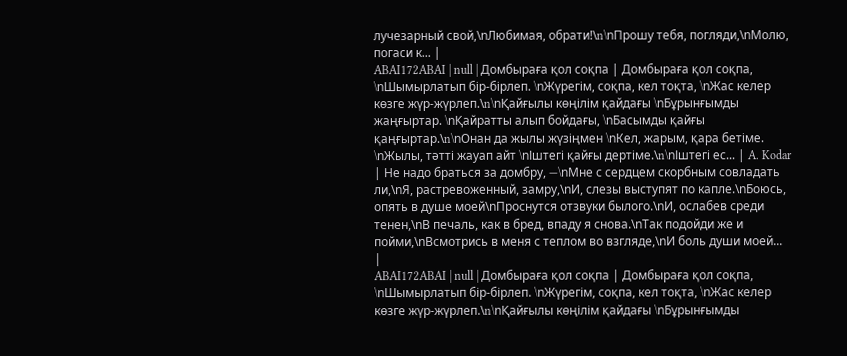лучезарный свой,\nЛюбимая, обрати!\n\nПрошу тебя, погляди,\nМолю, погаси к... |
ABAI172ABAI | null | Домбыраға қол соқпа | Домбыраға қол соқпа, \nШымырлатып бір-бірлеп. \nЖүрегім, соқпа, кел тоқта, \nЖас келер көзге жүр-жүрлеп.\n\nҚайғылы көңілім қайдағы \nБұрынғымды жаңғыртар. \nҚайратты алып бойдағы, \nБасымды қайғы қаңғыртар.\n\nОнан да жылы жүзіңмен \nКел, жарым, қара бетіме. \nЖылы, тәтті жауап айт \nІштегі қайғы дертіме.\n\nІштегі ес... | A. Kodar | Не надо браться за домбру, —\nМне с сердцем скорбным совладать ли,\nЯ, растревоженный, замру,\nИ, слезы выступят по капле.\nБоюсь, опять в душе моей\nПроснутся отзвуки былого.\nИ, ослабев среди тенен,\nВ печаль, как в бред, впаду я снова.\nТак подойди же и пойми,\nВсмотрись в меня с теплом во взгляде,\nИ боль души моей... |
ABAI172ABAI | null | Домбыраға қол соқпа | Домбыраға қол соқпа, \nШымырлатып бір-бірлеп. \nЖүрегім, соқпа, кел тоқта, \nЖас келер көзге жүр-жүрлеп.\n\nҚайғылы көңілім қайдағы \nБұрынғымды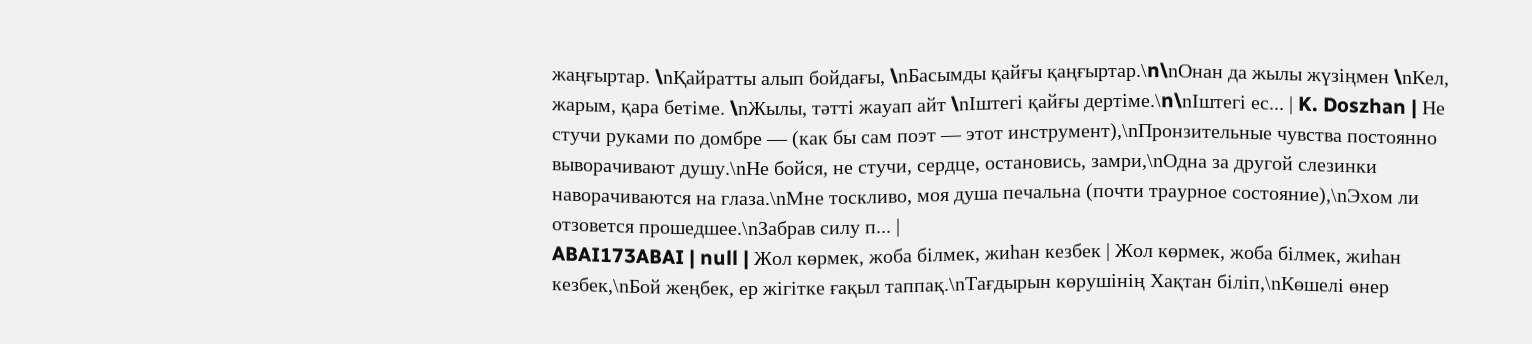жаңғыртар. \nҚайратты алып бойдағы, \nБасымды қайғы қаңғыртар.\n\nОнан да жылы жүзіңмен \nКел, жарым, қара бетіме. \nЖылы, тәтті жауап айт \nІштегі қайғы дертіме.\n\nІштегі ес... | K. Doszhan | Не стучи руками по домбре — (как бы сам поэт — этот инструмент),\nПронзительные чувства постоянно выворачивают душу.\nНе бойся, не стучи, сердце, остановись, замри,\nОдна за другой слезинки наворачиваются на глаза.\nМне тоскливо, моя душа печальна (почти траурное состояние),\nЭхом ли отзовется прошедшее.\nЗабрав силу п... |
ABAI173ABAI | null | Жол көрмек, жоба білмек, жиһан кезбек | Жол көрмек, жоба білмек, жиһан кезбек,\nБой жеңбек, ер жігітке ғақыл таппақ.\nТағдырын көрушінің Хақтан біліп,\nКөшелі өнер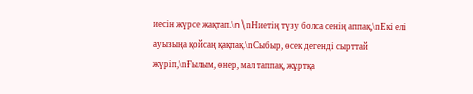иесін жүрсе жақтап.\n\nНиетің түзу болса сенің аппақ,\nЕкі елі ауызыңа қойсаң қақпақ.\nСыбыр, өсек дегенді сырттай жүріп,\nҒылым, өнер, мал таппақ, жұртқа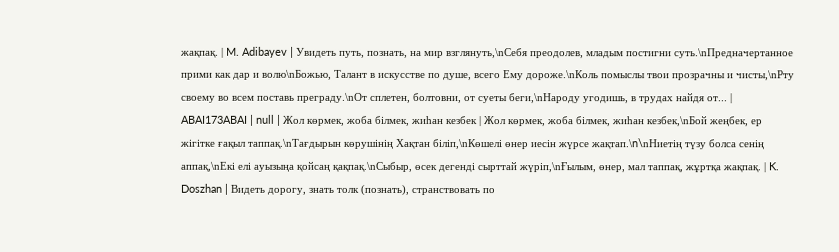жақпақ. | M. Adibayev | Увидеть путь, познать, на мир взглянуть,\nСебя преодолев, младым постигни суть.\nПредначертанное прими как дар и волю\nБожью, Талант в искусстве по душе, всего Ему дороже.\nКоль помыслы твои прозрачны и чисты,\nРту своему во всем поставь преграду.\nОт сплетен, болтовни, от суеты беги,\nНароду угодишь, в трудах найдя от... |
ABAI173ABAI | null | Жол көрмек, жоба білмек, жиһан кезбек | Жол көрмек, жоба білмек, жиһан кезбек,\nБой жеңбек, ер жігітке ғақыл таппақ.\nТағдырын көрушінің Хақтан біліп,\nКөшелі өнер иесін жүрсе жақтап.\n\nНиетің түзу болса сенің аппақ,\nЕкі елі ауызыңа қойсаң қақпақ.\nСыбыр, өсек дегенді сырттай жүріп,\nҒылым, өнер, мал таппақ, жұртқа жақпақ. | K. Doszhan | Видеть дорогу, знать толк (познать), странствовать по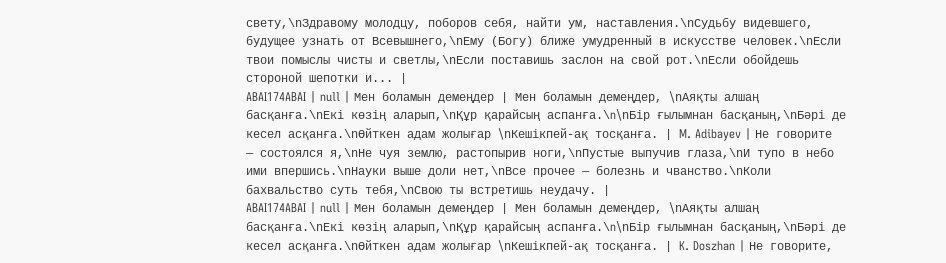свету,\nЗдравому молодцу, поборов себя, найти ум, наставления.\nСудьбу видевшего, будущее узнать от Всевышнего,\nЕму (Богу) ближе умудренный в искусстве человек.\nЕсли твои помыслы чисты и светлы,\nЕсли поставишь заслон на свой рот.\nЕсли обойдешь стороной шепотки и... |
ABAI174ABAI | null | Мен боламын демеңдер | Мен боламын демеңдер, \nАяқты алшаң басқанға.\nЕкі көзің аларып,\nҚұр қарайсың аспанға.\n\nБір ғылымнан басқаның,\nБәрі де кесел асқанға.\nӨйткен адам жолығар \nКешікпей-ақ тосқанға. | M. Adibayev | Не говорите — состоялся я,\nНе чуя землю, растопырив ноги,\nПустые выпучив глаза,\nИ тупо в небо ими впершись.\nНауки выше доли нет,\nВсе прочее — болезнь и чванство.\nКоли бахвальство суть тебя,\nСвою ты встретишь неудачу. |
ABAI174ABAI | null | Мен боламын демеңдер | Мен боламын демеңдер, \nАяқты алшаң басқанға.\nЕкі көзің аларып,\nҚұр қарайсың аспанға.\n\nБір ғылымнан басқаның,\nБәрі де кесел асқанға.\nӨйткен адам жолығар \nКешікпей-ақ тосқанға. | K. Doszhan | Не говорите,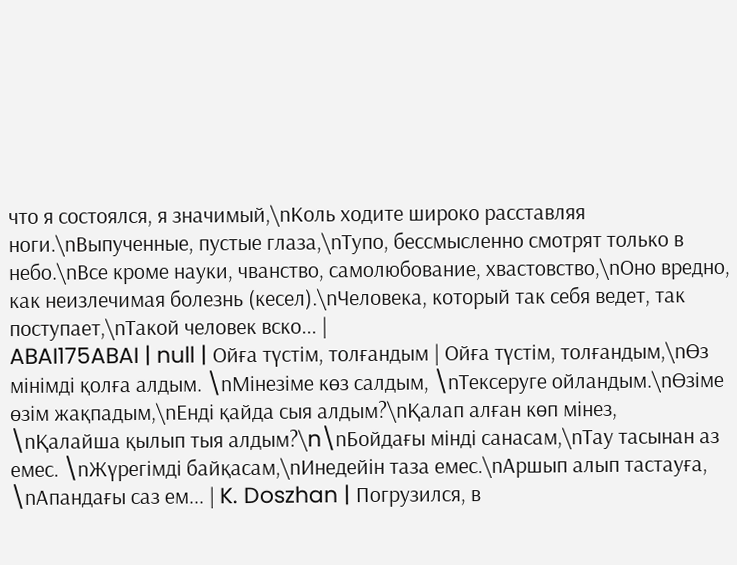что я состоялся, я значимый,\nКоль ходите широко расставляя ноги.\nВыпученные, пустые глаза,\nТупо, бессмысленно смотрят только в небо.\nВсе кроме науки, чванство, самолюбование, хвастовство,\nОно вредно, как неизлечимая болезнь (кесел).\nЧеловека, который так себя ведет, так поступает,\nТакой человек вско... |
ABAI175ABAI | null | Ойға түстім, толғандым | Ойға түстім, толғандым,\nӨз мінімді қолға алдым. \nМінезіме көз салдым, \nТексеруге ойландым.\nӨзіме өзім жақпадым,\nЕнді қайда сыя алдым?\nҚалап алған көп мінез, \nҚалайша қылып тыя алдым?\n\nБойдағы мінді санасам,\nТау тасынан аз емес. \nЖүрегімді байқасам,\nИнедейін таза емес.\nАршып алып тастауға, \nАпандағы саз ем... | K. Doszhan | Погрузился, в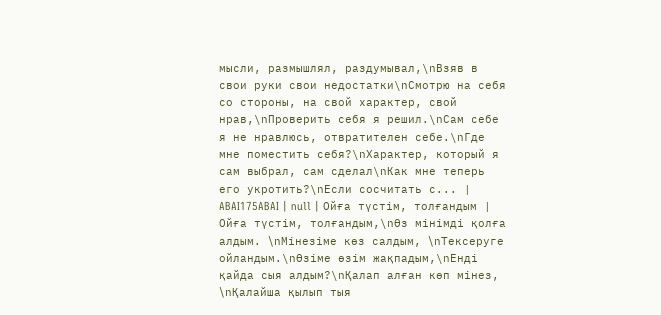мысли, размышлял, раздумывал,\nВзяв в свои руки свои недостатки\nСмотрю на себя со стороны, на свой характер, свой нрав,\nПроверить себя я решил.\nСам себе я не нравлюсь, отвратителен себе.\nГде мне поместить себя?\nХарактер, который я сам выбрал, сам сделал\nКак мне теперь его укротить?\nЕсли сосчитать с... |
ABAI175ABAI | null | Ойға түстім, толғандым | Ойға түстім, толғандым,\nӨз мінімді қолға алдым. \nМінезіме көз салдым, \nТексеруге ойландым.\nӨзіме өзім жақпадым,\nЕнді қайда сыя алдым?\nҚалап алған көп мінез, \nҚалайша қылып тыя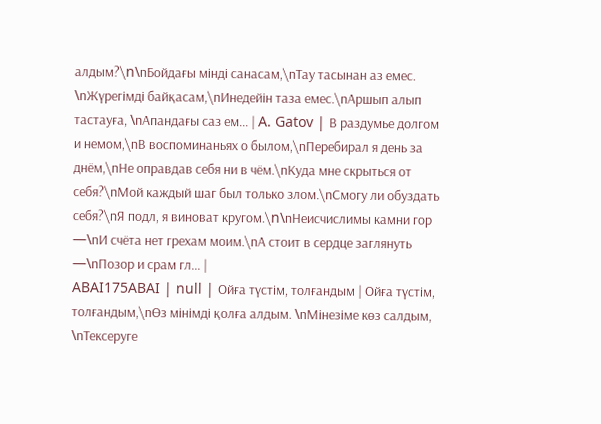алдым?\n\nБойдағы мінді санасам,\nТау тасынан аз емес. \nЖүрегімді байқасам,\nИнедейін таза емес.\nАршып алып тастауға, \nАпандағы саз ем... | A. Gatov | В раздумье долгом и немом,\nВ воспоминаньях о былом,\nПеребирал я день за днём,\nНе оправдав себя ни в чём.\nКуда мне скрыться от себя?\nМой каждый шаг был только злом.\nСмогу ли обуздать себя?\nЯ подл, я виноват кругом.\n\nНеисчислимы камни гор —\nИ счёта нет грехам моим.\nА стоит в сердце заглянуть —\nПозор и срам гл... |
ABAI175ABAI | null | Ойға түстім, толғандым | Ойға түстім, толғандым,\nӨз мінімді қолға алдым. \nМінезіме көз салдым, \nТексеруге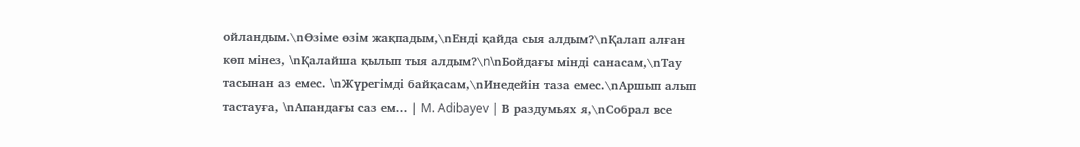ойландым.\nӨзіме өзім жақпадым,\nЕнді қайда сыя алдым?\nҚалап алған көп мінез, \nҚалайша қылып тыя алдым?\n\nБойдағы мінді санасам,\nТау тасынан аз емес. \nЖүрегімді байқасам,\nИнедейін таза емес.\nАршып алып тастауға, \nАпандағы саз ем... | M. Adibayev | В раздумьях я,\nСобрал все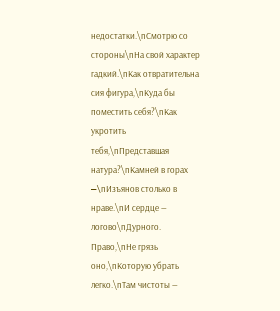недостатки.\nСмотрю со стороны\nНа свой характер гадкий.\nКак отвратительна сия фигура,\nКуда бы поместить себя?\nКак укротить тебя,\nПредставшая натура?\nКамней в горах —\nИзъянов столько в нраве.\nИ сердце — логово\nДурного. Право,\nНе грязь оно,\nКоторую убрать легко.\nТам чистоты —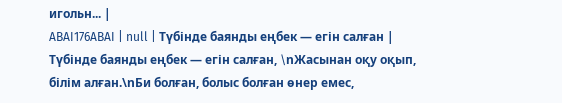игольн... |
ABAI176ABAI | null | Түбінде баянды еңбек — егін салған | Түбінде баянды еңбек — егін салған, \nЖасынан оқу оқып, білім алған.\nБи болған, болыс болған өнер емес,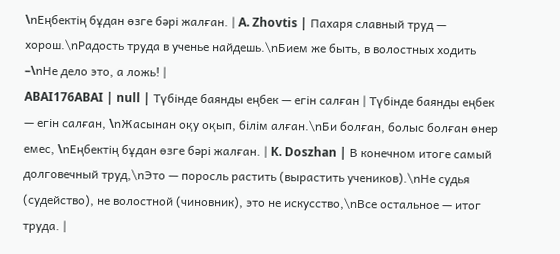\nЕңбектің бұдан өзге бәрі жалған. | A. Zhovtis | Пахаря славный труд — хорош.\nРадость труда в ученье найдешь.\nБием же быть, в волостных ходить –\nНе дело это, а ложь! |
ABAI176ABAI | null | Түбінде баянды еңбек — егін салған | Түбінде баянды еңбек — егін салған, \nЖасынан оқу оқып, білім алған.\nБи болған, болыс болған өнер емес, \nЕңбектің бұдан өзге бәрі жалған. | K. Doszhan | В конечном итоге самый долговечный труд,\nЭто — поросль растить (вырастить учеников).\nНе судья (судейство), не волостной (чиновник), это не искусство,\nВсе остальное — итог труда. |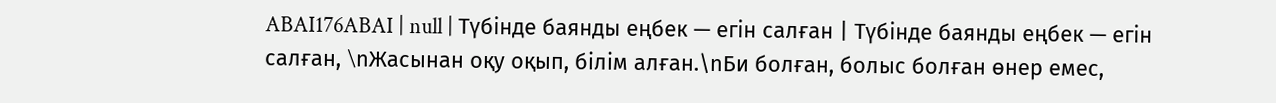ABAI176ABAI | null | Түбінде баянды еңбек — егін салған | Түбінде баянды еңбек — егін салған, \nЖасынан оқу оқып, білім алған.\nБи болған, болыс болған өнер емес,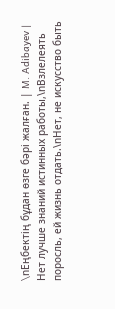\nЕңбектің бұдан өзге бәрі жалған. | M. Adibayev | Нет лучше знаний истинных работы,\nВзлелеять поросль, ей жизнь отдать.\nНет, не искусство быть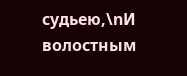судьею,\nИ волостным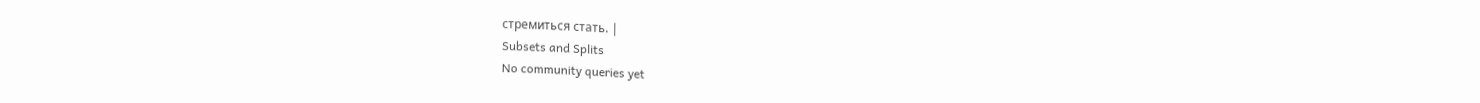стремиться стать. |
Subsets and Splits
No community queries yet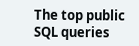The top public SQL queries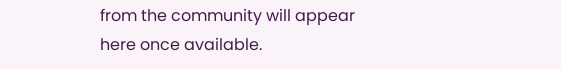from the community will appear here once available.